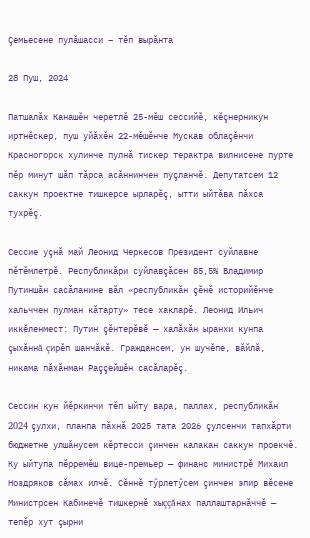Çемьесене пулăшасси – тĕп вырăнта

28 Пуш, 2024

Патшалăх Канашĕн черетлĕ 25-мĕш сессийĕ, кĕçнерникун иртнĕскер, пуш уйăхĕн 22-мĕшĕнче Мускав облаçĕнчи Красногорск хулинче пулнă тискер терактра вилнисене пурте пĕр минут шăп тăрса асăннинчен пуçланчĕ. Депутатсем 12 саккун проектне тишкерсе ырларĕç, ытти ыйтăва пăхса тухрĕç.

Сессие уçнă май Леонид Черкесов Президент суйлавне пĕтĕмлетрĕ. Республикăри суйлавçăсен 85,5% Владимир Путиншăн сасăланине вăл «республикăн çĕнĕ историйĕнче хальччен пулман кăтарту» тесе хакларĕ. Леонид Ильич иккĕленмест: Путин çĕнтерĕвĕ — халăхăн ыранхи кунпа çыхăннă çирĕп шанчăкĕ. Граждансем, ун шучĕпе, вăйлă, никама пăхăнман Раççейшĕн сасăларĕç.

Сессин кун йĕркинчи тĕп ыйту вара, паллах, республикăн 2024 çулхи, планпа пăхнă 2025 тата 2026 çулсенчи тапхăрти бюджетне улшăнусем кĕртесси çинчен калакан саккун проекчĕ. Ку ыйтупа пĕрремĕш вице-премьер — финанс министрĕ Михаил Ноздряков сăмах илчĕ. Сĕннĕ тӳрлетӳсем çинчен эпир вĕсене Министрсен Кабинечĕ тишкернĕ хыççăнах паллаштарнăччĕ — тепĕр хут çырни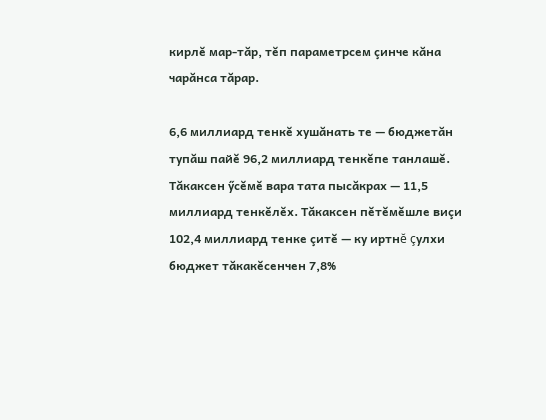кирлĕ мар-тăр, тĕп параметрсем çинче кăна чарăнса тăрар.

6,6 миллиард тенкĕ хушăнать те — бюджетăн тупăш пайĕ 96,2 миллиард тенкĕпе танлашĕ. Тăкаксен ӳсĕмĕ вара тата пысăкрах — 11,5 миллиард тенкĕлĕх. Тăкаксен пĕтĕмĕшле виçи 102,4 миллиард тенке çитĕ — ку иртнĕ çулхи бюджет тăкакĕсенчен 7,8%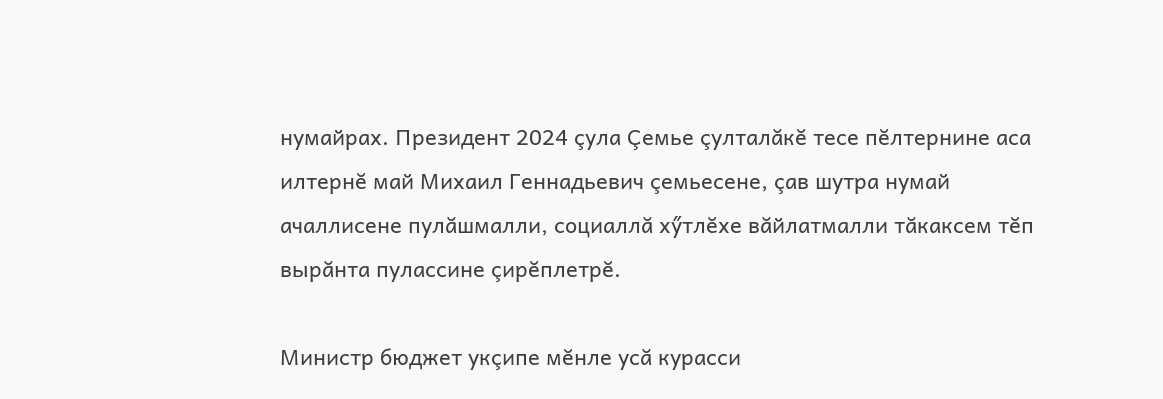нумайрах. Президент 2024 çула Çемье çулталăкĕ тесе пĕлтернине аса илтернĕ май Михаил Геннадьевич çемьесене, çав шутра нумай ачаллисене пулăшмалли, социаллă хӳтлĕхе вăйлатмалли тăкаксем тĕп вырăнта пулассине çирĕплетрĕ.

Министр бюджет укçипе мĕнле усă курасси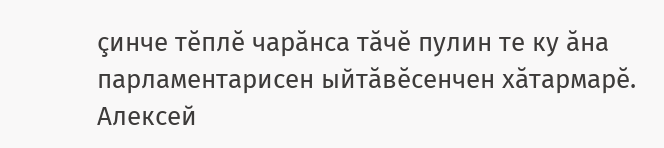çинче тĕплĕ чарăнса тăчĕ пулин те ку ăна парламентарисен ыйтăвĕсенчен хăтармарĕ. Алексей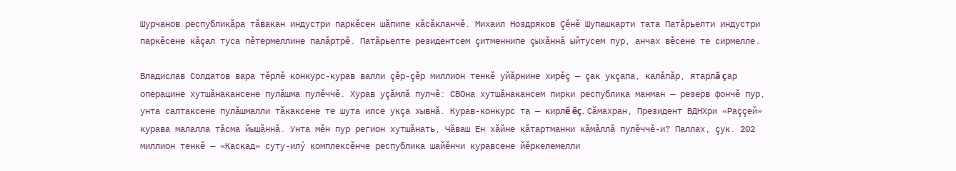Шурчанов республикăра тăвакан индустри паркĕсен шăпипе кăсăкланчĕ. Михаил Ноздряков Çĕнĕ Шупашкарти тата Патăрьелти индустри паркĕсене кăçал туса пĕтермеллине палăртрĕ. Патăрьелте резидентсем çитменнипе çыхăннă ыйтусем пур, анчах вĕсене те сирмелле.

Владислав Солдатов вара тĕрлĕ конкурс-курав валли çĕр-çĕр миллион тенкĕ уйăрнине хирĕç — çак укçапа, калăпăр, ятарлă çар операцине хутшăнакансене пулăшма пулĕччĕ. Хурав уçăмлă пулчĕ: СВОна хутшăнакансем пирки республика манман — резерв фончĕ пур, унта салтаксене пулăшмалли тăкаксене те шута илсе укçа хывнă. Курав-конкурс та — кирлĕ ĕç. Сăмахран, Президент ВДНХри «Раççей» курава малалла тăсма йышăннă. Унта мĕн пур регион хутшăнать, Чăваш Ен хăйне кăтартманни кăмăллă пулĕччĕ-и? Паллах, çук. 202 миллион тенкĕ — «Каскад» суту-илӳ комплексĕнче республика шайĕнчи куравсене йĕркелемелли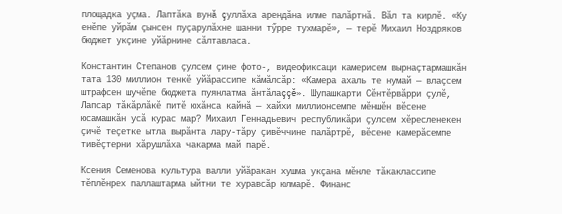площадка уçма. Лаптăка вунă çуллăха арендăна илме палăртнă. Вăл та кирлĕ. «Ку енĕпе уйрăм çынсен пуçарулăхне шанни тӳрре тухмарĕ», — терĕ Михаил Ноздряков бюджет укçине уйăрнине сăлтавласа.

Константин Степанов çулсем çине фото-, видеофиксаци камерисем вырнаçтармашкăн тата 130 миллион тенкĕ уйăрассипе кăмăлсăр: «Камера ахаль те нумай — влаçсем штрафсен шучĕпе бюджета пуянлатма ăнтăлаççĕ». Шупашкарти Сĕнтĕрвăрри çулĕ, Лапсар тăкăрлăкĕ питĕ юхăнса кайнă — хайхи миллионсемпе мĕншĕн вĕсене юсамашкăн усă курас мар? Михаил Геннадьевич республикăри çулсем хĕресленекен çичĕ теçетке ытла вырăнта лару-тăру çивĕччине палăртрĕ, вĕсене камерăсемпе тивĕçтерни хăрушлăха чакарма май парĕ.

Ксения Семенова культура валли уйăракан хушма укçана мĕнле тăкаклассипе тĕплĕнрех паллаштарма ыйтни те хуравсăр юлмарĕ. Финанс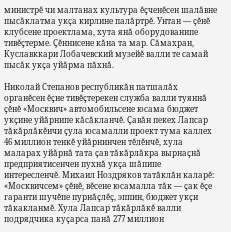министрĕ чи малтанах культура ĕçченĕсен шалăвне пысăклатма укçа кирлине палăртрĕ. Унтан — çĕнĕ клубсене проектлама, хута янă оборудованипе тивĕçтерме. Çĕннисене кăна та мар. Сăмахран, Куславккари Лобачевский музейĕ валли те самай пысăк укçа уйăрма пăхнă.

Николай Степанов республикăн патшалăх органĕсен ĕçне тивĕçтерекен служба валли туяннă çĕнĕ «Москвич» автомобильсене юсама бюджет укçине уйăрнипе кăсăкланчĕ. Çавăн пекех Лапсар тăкăрлăкĕнчи çула юсамалли проект тума каллех 46 миллион тенкĕ уйăрнинчен тĕлĕнчĕ, хула маларах уйăрнă тата çав тăкăрлăкра вырнаçнă предприятисенчен пухнă укçа шăпипе интересленчĕ. Михаил Ноздряков татăклăн каларĕ: «Москвичсем» çĕнĕ, вĕсене юсамалла тăк — çак ĕçе гаранти шучĕпе пурнăçлĕç, эппин, бюджет укçи тăкакланмĕ. Хула Лапсар тăкăрлăкĕ валли подрядчика куçарса панă 277 миллион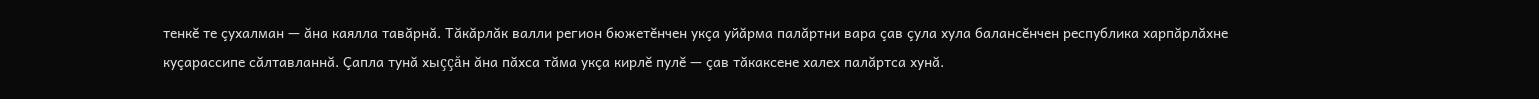тенкĕ те çухалман — ăна каялла тавăрнă. Тăкăрлăк валли регион бюжетĕнчен укçа уйăрма палăртни вара çав çула хула балансĕнчен республика харпăрлăхне куçарассипе сăлтавланнă. Çапла тунă хыççăн ăна пăхса тăма укçа кирлĕ пулĕ — çав тăкаксене халех палăртса хунă.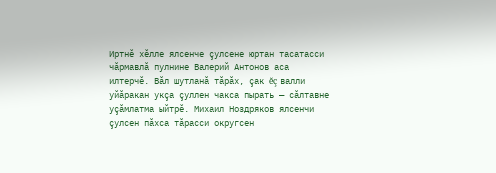Иртнĕ хĕлле ялсенче çулсене юртан тасатасси чăрмавлă пулнине Валерий Антонов аса илтерчĕ. Вăл шутланă тăрăх, çак ĕç валли уйăракан укçа çуллен чакса пырать — сăлтавне уçăмлатма ыйтрĕ. Михаил Ноздряков ялсенчи çулсен пăхса тăрасси округсен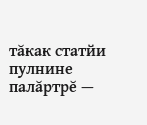тăкак статйи пулнине палăртрĕ —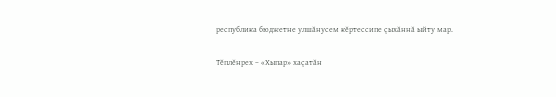республика бюджетне улшăнусем кĕртессипе çыхăннă ыйту мар.

Тĕплĕнрех – «Хыпар» хаçатăн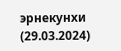эрнекунхи (29.03.2024)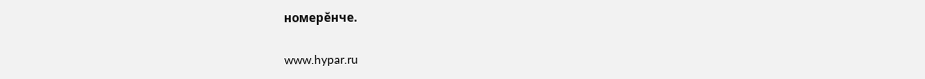номерĕнче.

www.hypar.ru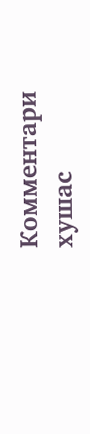Комментари хушас